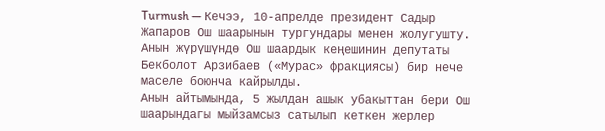Turmush — Кечээ, 10-апрелде президент Садыр Жапаров Ош шаарынын тургундары менен жолугушту. Анын жүрүшүндө Ош шаардык кеңешинин депутаты Бекболот Арзибаев («Мурас» фракциясы) бир нече маселе боюнча кайрылды.
Анын айтымында, 5 жылдан ашык убакыттан бери Ош шаарындагы мыйзамсыз сатылып кеткен жерлер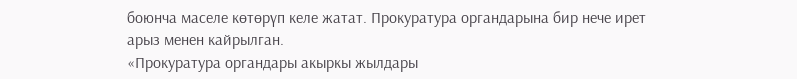боюнча маселе көтөрүп келе жатат. Прокуратура органдарына бир нече ирет арыз менен кайрылган.
«Прокуратура органдары акыркы жылдары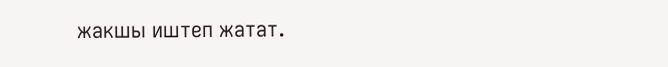жакшы иштеп жатат.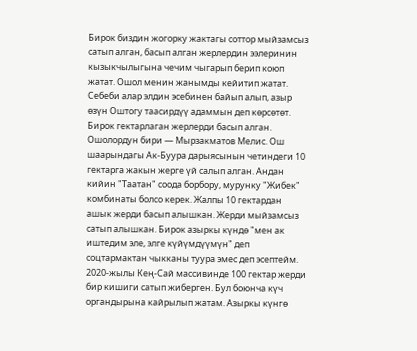Бирок биздин жогорку жактагы соттор мыйзамсыз сатып алган, басып алган жерлердин ээлеринин кызыкчылыгына чечим чыгарып берип коюп жатат. Ошол менин жанымды кейитип жатат. Себеби алар элдин эсебинен байып алып, азыр өзүн Оштогу таасирдүү адаммын деп көрсөтөт. Бирок гектарлаган жерлерди басып алган.
Ошолордун бири — Мырзакматов Мелис. Ош шаарындагы Ак-Буура дарыясынын четиндеги 10 гектарга жакын жерге үй салып алган. Андан кийин "Таатан" соода борбору, мурунку "Жибек" комбинаты болсо керек. Жалпы 10 гектардан ашык жерди басып алышкан. Жерди мыйзамсыз сатып алышкан. Бирок азыркы күндө "мен ак иштедим эле, элге күйүмдүүмүн" деп соцтармактан чыкканы туура эмес деп эсептейм.
2020-жылы Кең-Сай массивинде 100 гектар жерди бир кишиги сатып жиберген. Бул боюнча күч органдырына кайрылып жатам. Азыркы күнгө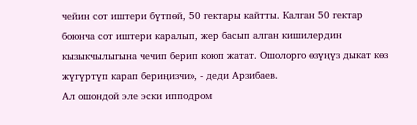чейин сот иштери бүтпөй, 50 гектары кайтты. Калган 50 гектар боюнча сот иштери каралып, жер басып алган кишилердин кызыкчылыгына чечип берип коюп жатат. Ошолорго өзүңүз дыкат көз жүгүртүп карап бериңизчи», - деди Арзибаев.
Ал ошондой эле эски ипподром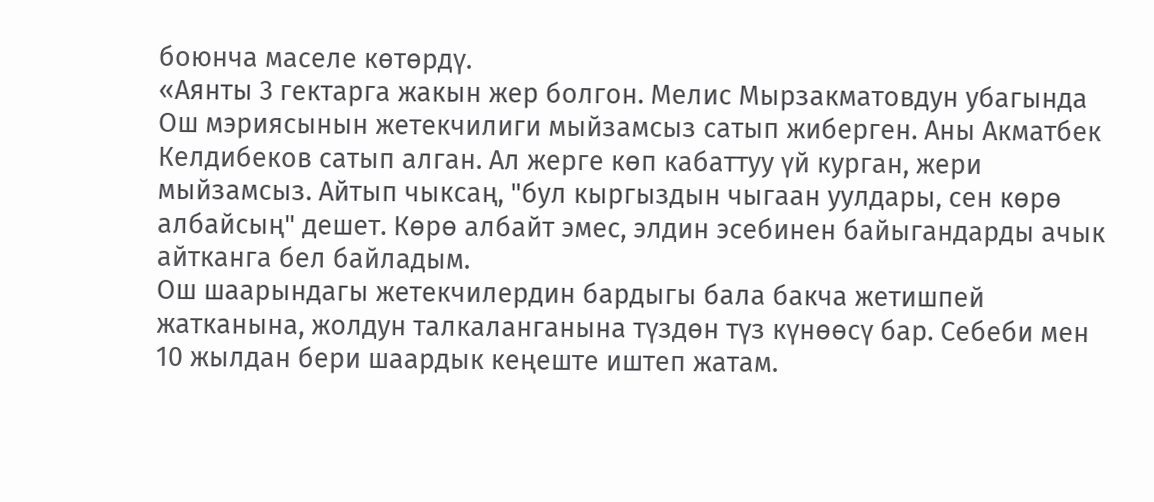боюнча маселе көтөрдү.
«Аянты 3 гектарга жакын жер болгон. Мелис Мырзакматовдун убагында Ош мэриясынын жетекчилиги мыйзамсыз сатып жиберген. Аны Акматбек Келдибеков сатып алган. Ал жерге көп кабаттуу үй курган, жери мыйзамсыз. Айтып чыксаң, "бул кыргыздын чыгаан уулдары, сен көрө албайсың" дешет. Көрө албайт эмес, элдин эсебинен байыгандарды ачык айтканга бел байладым.
Ош шаарындагы жетекчилердин бардыгы бала бакча жетишпей жатканына, жолдун талкаланганына түздөн түз күнөөсү бар. Себеби мен 10 жылдан бери шаардык кеңеште иштеп жатам.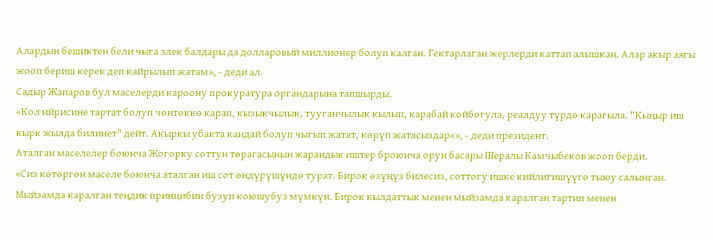Алардын бешиктен бели чыга элек балдары да долларовый миллионер болуп калган. Гектарлаган жерлерди каттап алышкан. Алар акыр аягы жооп бериш керек деп кайрылып жатам», - деди ал.
Садыр Жапаров бул маселерди кароону прокуратура органдарына тапшырды.
«Кол ийрисине тартат болуп чөнтөккө карап, кызыкчылык, тууганчылык кылып, карабай койбогула, реалдуу түрдө карагыла. "Кыңыр иш кырк жылда билинет" дейт. Акыркы убакта кандай болуп чыгып жатат, көрүп жатасыздар«», - деди президент.
Аталган маселелер боюнча Жогорку соттун төрагасынын жарандык иштер броюнча орун басары Шералы Камчыбеков жооп берди.
«Сиз көтөргөн маселе боюнча аталган иш сот өндүрүшүндө турат. Бирок өзүңүз билесиз, соттогу ишке кийлигишүүгө тыюу салынган. Мыйзамда каралган теңдик принцибин бузуп коюшубуз мүмкүн. Бирок кылдаттык менен мыйзамда каралган тартип менен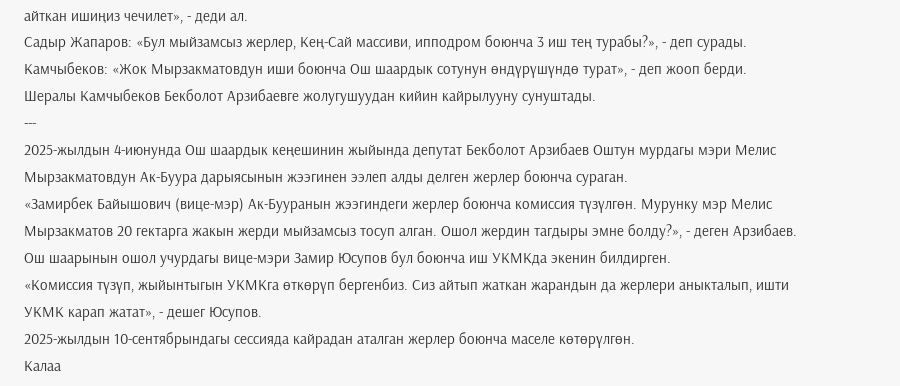айткан ишиңиз чечилет», - деди ал.
Садыр Жапаров: «Бул мыйзамсыз жерлер, Кең-Сай массиви, ипподром боюнча 3 иш тең турабы?», - деп сурады.
Камчыбеков: «Жок Мырзакматовдун иши боюнча Ош шаардык сотунун өндүрүшүндө турат», - деп жооп берди.
Шералы Камчыбеков Бекболот Арзибаевге жолугушуудан кийин кайрылууну сунуштады.
---
2025-жылдын 4-июнунда Ош шаардык кеңешинин жыйында депутат Бекболот Арзибаев Оштун мурдагы мэри Мелис Мырзакматовдун Ак-Буура дарыясынын жээгинен ээлеп алды делген жерлер боюнча сураган.
«Замирбек Байышович (вице-мэр) Ак-Бууранын жээгиндеги жерлер боюнча комиссия түзүлгөн. Мурунку мэр Мелис Мырзакматов 20 гектарга жакын жерди мыйзамсыз тосуп алган. Ошол жердин тагдыры эмне болду?», - деген Арзибаев.
Ош шаарынын ошол учурдагы вице-мэри Замир Юсупов бул боюнча иш УКМКда экенин билдирген.
«Комиссия түзүп, жыйынтыгын УКМКга өткөрүп бергенбиз. Сиз айтып жаткан жарандын да жерлери аныкталып, ишти УКМК карап жатат», - дешег Юсупов.
2025-жылдын 10-сентябрындагы сессияда кайрадан аталган жерлер боюнча маселе көтөрүлгөн.
Калаа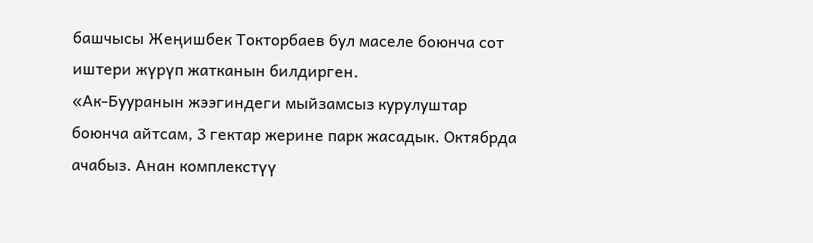башчысы Жеңишбек Токторбаев бул маселе боюнча сот иштери жүрүп жатканын билдирген.
«Ак-Бууранын жээгиндеги мыйзамсыз курулуштар боюнча айтсам, 3 гектар жерине парк жасадык. Октябрда ачабыз. Анан комплекстүү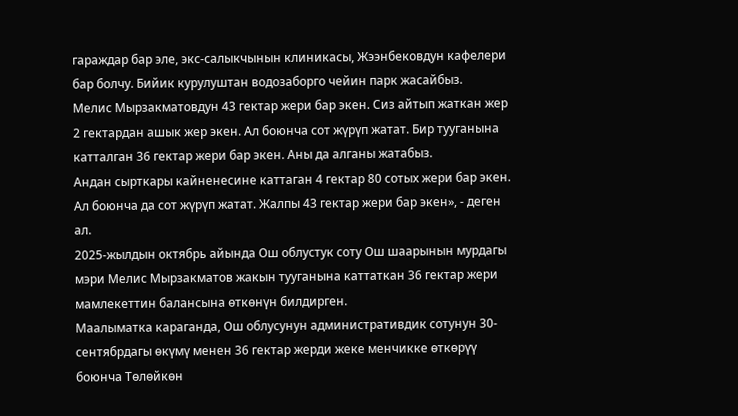гараждар бар эле, экс-салыкчынын клиникасы, Жээнбековдун кафелери бар болчу. Бийик курулуштан водозаборго чейин парк жасайбыз.
Мелис Мырзакматовдун 43 гектар жери бар экен. Сиз айтып жаткан жер 2 гектардан ашык жер экен. Ал боюнча сот жүрүп жатат. Бир тууганына катталган 36 гектар жери бар экен. Аны да алганы жатабыз.
Андан сырткары кайненесине каттаган 4 гектар 80 сотых жери бар экен. Ал боюнча да сот жүрүп жатат. Жалпы 43 гектар жери бар экен», - деген ал.
2025-жылдын октябрь айында Ош облустук соту Ош шаарынын мурдагы мэри Мелис Мырзакматов жакын тууганына каттаткан 36 гектар жери мамлекеттин балансына өткөнүн билдирген.
Маалыматка караганда, Ош облусунун административдик сотунун 30-сентябрдагы өкүмү менен 36 гектар жерди жеке менчикке өткөрүү боюнча Төлөйкөн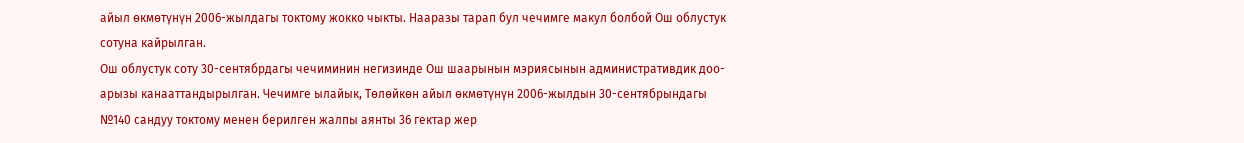айыл өкмөтүнүн 2006-жылдагы токтому жокко чыкты. Нааразы тарап бул чечимге макул болбой Ош облустук сотуна кайрылган.
Ош облустук соту 30-сентябрдагы чечиминин негизинде Ош шаарынын мэриясынын административдик доо-арызы канааттандырылган. Чечимге ылайык, Төлөйкөн айыл өкмөтүнүн 2006-жылдын 30-сентябрындагы №140 сандуу токтому менен берилген жалпы аянты 36 гектар жер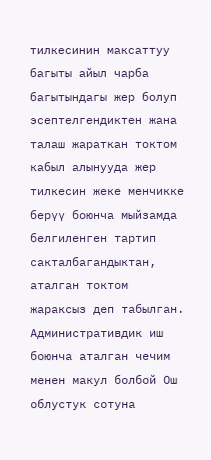тилкесинин максаттуу багыты айыл чарба багытындагы жер болуп эсептелгендиктен жана талаш жараткан токтом кабыл алынууда жер тилкесин жеке менчикке берүү боюнча мыйзамда белгиленген тартип сакталбагандыктан, аталган токтом жараксыз деп табылган. Административдик иш боюнча аталган чечим менен макул болбой Ош облустук сотуна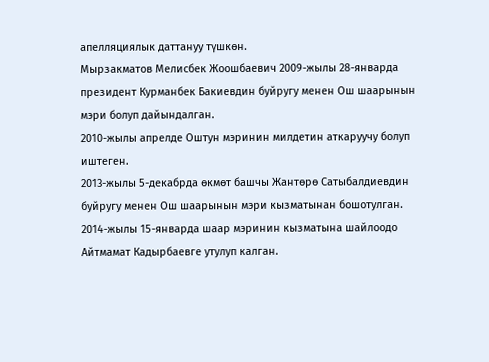апелляциялык даттануу түшкөн.
Мырзакматов Мелисбек Жоошбаевич 2009-жылы 28-январда президент Курманбек Бакиевдин буйругу менен Ош шаарынын мэри болуп дайындалган.
2010-жылы апрелде Оштун мэринин милдетин аткаруучу болуп иштеген.
2013-жылы 5-декабрда өкмөт башчы Жантөрө Сатыбалдиевдин буйругу менен Ош шаарынын мэри кызматынан бошотулган.
2014-жылы 15-январда шаар мэринин кызматына шайлоодо Айтмамат Кадырбаевге утулуп калган.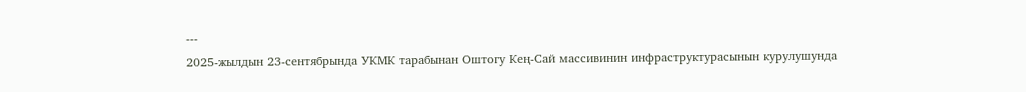---
2025-жылдын 23-сентябрында УКМК тарабынан Оштогу Кең-Сай массивинин инфраструктурасынын курулушунда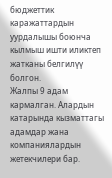бюджеттик каражаттардын уурдалышы боюнча кылмыш ишти иликтеп жатканы белгилүү болгон.
Жалпы 9 адам кармалган. Алардын катарында кызматтагы адамдар жана компаниялардын жетекчилери бар.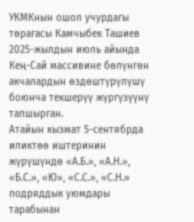УКМКнын ошол учурдагы төрагасы Камчыбек Ташиев 2025-жылдын июль айында Кең-Сай массивине бөлүнгөн акчалардын өздөштүрүлүшү боюнча текшерүү жүргүзүүнү тапшырган.
Атайын кызмат 5-сентябрда иликтөө иштеринин жүрүшүндө «А.Б.», «А.Н.», «Б.С.», «Ю», «С.С.», «С.Н.» подряддык уюмдары тарабынан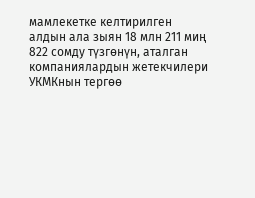мамлекетке келтирилген алдын ала зыян 18 млн 211 миң 822 сомду түзгөнүн, аталган компаниялардын жетекчилери УКМКнын тергөө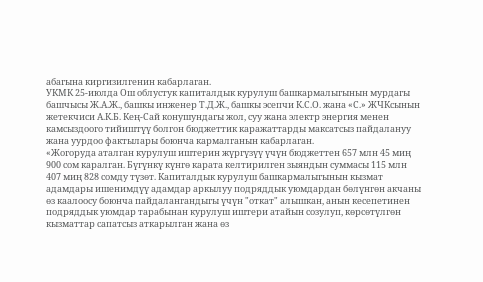абагына киргизилгенин кабарлаган.
УКМК 25-июлда Ош облустук капиталдык курулуш башкармалыгынын мурдагы башчысы Ж.А.Ж., башкы инженер Т.Д.Ж., башкы эсепчи К.С.О. жана «С.» ЖЧКсынын жетекчиси А.К.Б. Кең-Сай конушундагы жол, суу жана электр энергия менен камсыздоого тийиштүү болгон бюджеттик каражаттарды максатсыз пайдалануу жана уурдоо фактылары боюнча кармалганын кабарлаган.
«Жогоруда аталган курулуш иштерин жүргүзүү үчүн бюджеттен 657 млн 45 миң 900 сом каралган. Бүгүнкү күнгө карата келтирилген зыяндын суммасы 115 млн 407 миң 828 сомду түзөт. Капиталдык курулуш башкармалыгынын кызмат адамдары ишенимдүү адамдар аркылуу подряддык уюмдардан бөлүнгөн акчаны өз каалоосу боюнча пайдалангандыгы үчүн "откат" алышкан, анын кесепетинен подряддык уюмдар тарабынан курулуш иштери атайын созулуп, көрсөтүлгөн кызматтар сапатсыз аткарылган жана өз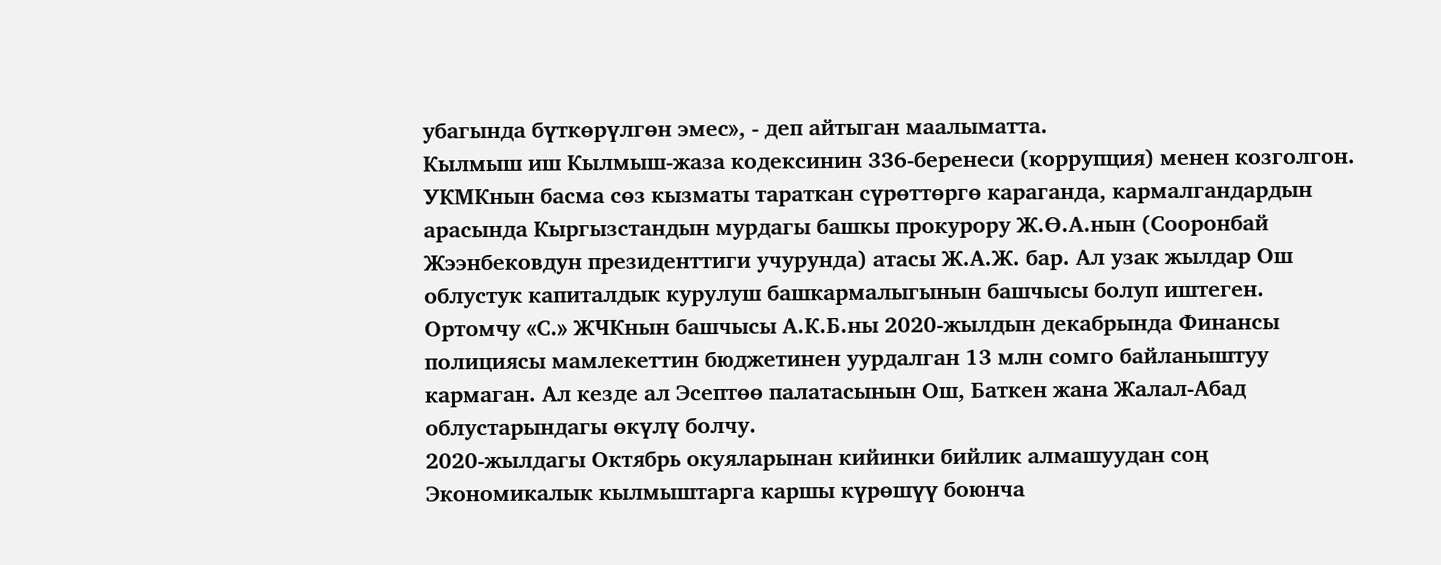убагында бүткөрүлгөн эмес», - деп айтыган маалыматта.
Кылмыш иш Кылмыш-жаза кодексинин 336-беренеси (коррупция) менен козголгон.
УКМКнын басма сөз кызматы тараткан сүрөттөргө караганда, кармалгандардын арасында Кыргызстандын мурдагы башкы прокурору Ж.Ө.А.нын (Сооронбай Жээнбековдун президенттиги учурунда) атасы Ж.А.Ж. бар. Ал узак жылдар Ош облустук капиталдык курулуш башкармалыгынын башчысы болуп иштеген.
Ортомчу «С.» ЖЧКнын башчысы А.К.Б.ны 2020-жылдын декабрында Финансы полициясы мамлекеттин бюджетинен уурдалган 13 млн сомго байланыштуу кармаган. Ал кезде ал Эсептөө палатасынын Ош, Баткен жана Жалал-Абад облустарындагы өкүлү болчу.
2020-жылдагы Октябрь окуяларынан кийинки бийлик алмашуудан соң Экономикалык кылмыштарга каршы күрөшүү боюнча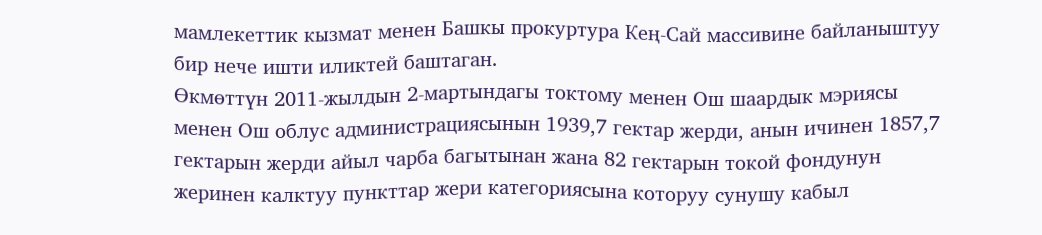мамлекеттик кызмат менен Башкы прокуртура Кең-Сай массивине байланыштуу бир нече ишти иликтей баштаган.
Өкмөттүн 2011-жылдын 2-мартындагы токтому менен Ош шаардык мэриясы менен Ош облус администрациясынын 1939,7 гектар жерди, анын ичинен 1857,7 гектарын жерди айыл чарба багытынан жана 82 гектарын токой фондунун жеринен калктуу пункттар жери категориясына которуу сунушу кабыл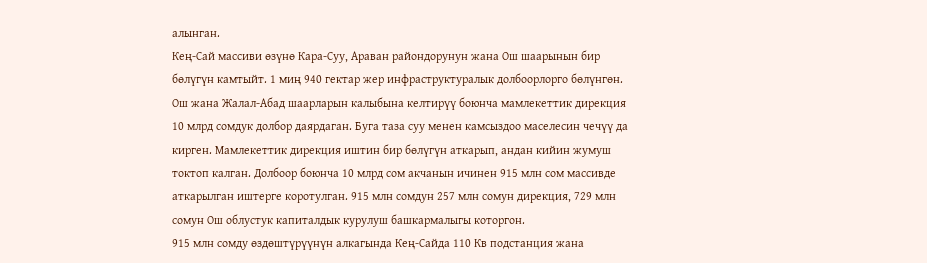алынган.
Кең-Сай массиви өзүнө Кара-Суу, Араван райондорунун жана Ош шаарынын бир бөлүгүн камтыйт. 1 миң 940 гектар жер инфраструктуралык долбоорлорго бөлүнгөн.
Ош жана Жалал-Абад шаарларын калыбына келтирүү боюнча мамлекеттик дирекция 10 млрд сомдук долбор даярдаган. Буга таза суу менен камсыздоо маселесин чечүү да кирген. Мамлекеттик дирекция иштин бир бөлүгүн аткарып, андан кийин жумуш токтоп калган. Долбоор боюнча 10 млрд сом акчанын ичинен 915 млн сом массивде аткарылган иштерге коротулган. 915 млн сомдун 257 млн сомун дирекция, 729 млн сомун Ош облустук капиталдык курулуш башкармалыгы которгон.
915 млн сомду өздөштүрүүнүн алкагында Кең-Сайда 110 Кв подстанция жана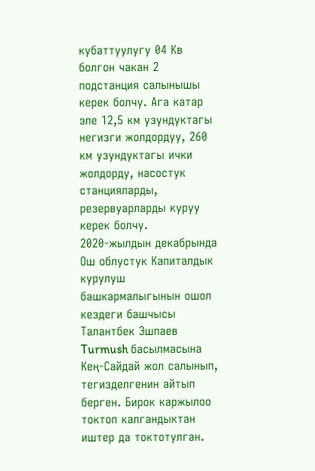кубаттуулугу 04 Кв болгон чакан 2 подстанция салынышы керек болчу. Ага катар эле 12,5 км узундуктагы негизги жолдордуу, 260 км узундуктагы ички жолдорду, насостук станцияларды, резервуарларды куруу керек болчу.
2020-жылдын декабрында Ош облустук Капиталдык курулуш башкармалыгынын ошол кездеги башчысы Талантбек Эшпаев Turmush басылмасына Кең-Сайдай жол салынып, тегизделгенин айтып берген. Бирок каржылоо токтоп калгандыктан иштер да токтотулган.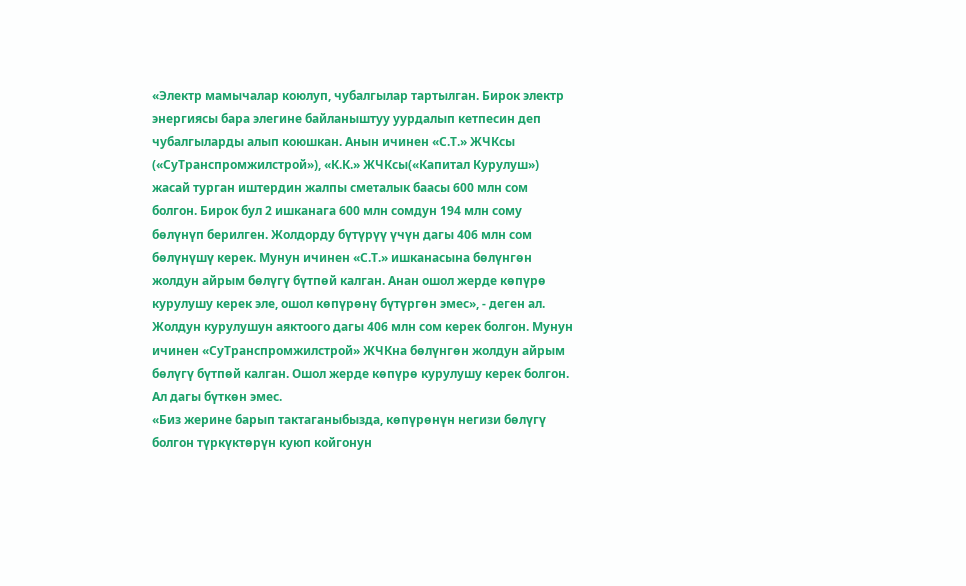«Электр мамычалар коюлуп, чубалгылар тартылган. Бирок электр энергиясы бара элегине байланыштуу уурдалып кетпесин деп чубалгыларды алып коюшкан. Анын ичинен «С.Т.» ЖЧКсы («СуТранспромжилстрой»), «К.К.» ЖЧКсы(«Капитал Курулуш») жасай турган иштердин жалпы сметалык баасы 600 млн сом болгон. Бирок бул 2 ишканага 600 млн сомдун 194 млн сому бөлүнүп берилген. Жолдорду бүтүрүү үчүн дагы 406 млн сом бөлүнүшү керек. Мунун ичинен «С.Т.» ишканасына бөлүнгөн жолдун айрым бөлүгү бүтпөй калган. Анан ошол жерде көпүрө курулушу керек эле, ошол көпүрөнү бүтүргөн эмес», - деген ал.
Жолдун курулушун аяктоого дагы 406 млн сом керек болгон. Мунун ичинен «СуТранспромжилстрой» ЖЧКна бөлүнгөн жолдун айрым бөлүгү бүтпөй калган. Ошол жерде көпүрө курулушу керек болгон. Ал дагы бүткөн эмес.
«Биз жерине барып тактаганыбызда, көпүрөнүн негизи бөлүгү болгон түркүктөрүн куюп койгонун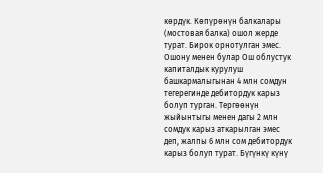көрдүк. Көпүрөнүн балкалары (мостовая балка) ошол жерде турат. Бирок орнотулган эмес. Ошону менен булар Ош облустук капиталдык курулуш башкармалыгынан 4 млн сомдун тегерегинде дебитордук карыз болуп турган. Тергөөнүн жыйынтыгы менен дагы 2 млн сомдук карыз аткарылган эмес деп, жалпы 6 млн сом дебитордук карыз болуп турат. Бүгүнкү күнү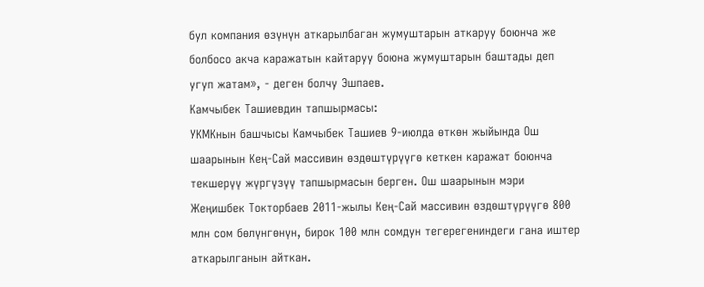бул компания өзүнүн аткарылбаган жумуштарын аткаруу боюнча же болбосо акча каражатын кайтаруу боюна жумуштарын баштады деп угуп жатам», - деген болчу Эшпаев.
Камчыбек Ташиевдин тапшырмасы:
УКМКнын башчысы Камчыбек Ташиев 9-июлда өткөн жыйында Ош шаарынын Кең-Сай массивин өздөштүрүүгө кеткен каражат боюнча текшерүү жүргүзүү тапшырмасын берген. Ош шаарынын мэри Жеңишбек Токторбаев 2011-жылы Кең-Сай массивин өздөштүрүүгө 800 млн сом бөлүнгөнүн, бирок 100 млн сомдун тегерегениндеги гана иштер аткарылганын айткан.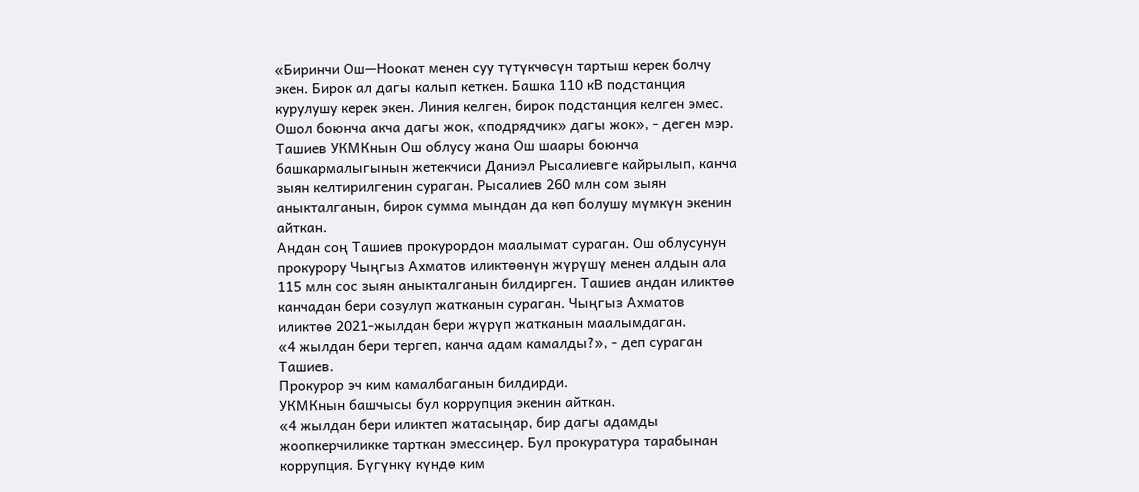«Биринчи Ош—Ноокат менен суу түтүкчөсүн тартыш керек болчу экен. Бирок ал дагы калып кеткен. Башка 110 кВ подстанция курулушу керек экен. Линия келген, бирок подстанция келген эмес. Ошол боюнча акча дагы жок, «подрядчик» дагы жок», - деген мэр.
Ташиев УКМКнын Ош облусу жана Ош шаары боюнча башкармалыгынын жетекчиси Даниэл Рысалиевге кайрылып, канча зыян келтирилгенин сураган. Рысалиев 260 млн сом зыян аныкталганын, бирок сумма мындан да көп болушу мүмкүн экенин айткан.
Андан соң Ташиев прокурордон маалымат сураган. Ош облусунун прокурору Чыңгыз Ахматов иликтөөнүн жүрүшү менен алдын ала 115 млн сос зыян аныкталганын билдирген. Ташиев андан иликтөө канчадан бери созулуп жатканын сураган. Чыңгыз Ахматов иликтөө 2021-жылдан бери жүрүп жатканын маалымдаган.
«4 жылдан бери тергеп, канча адам камалды?», - деп сураган Ташиев.
Прокурор эч ким камалбаганын билдирди.
УКМКнын башчысы бул коррупция экенин айткан.
«4 жылдан бери иликтеп жатасыңар, бир дагы адамды жоопкерчиликке тарткан эмессиңер. Бул прокуратура тарабынан коррупция. Бүгүнкү күндө ким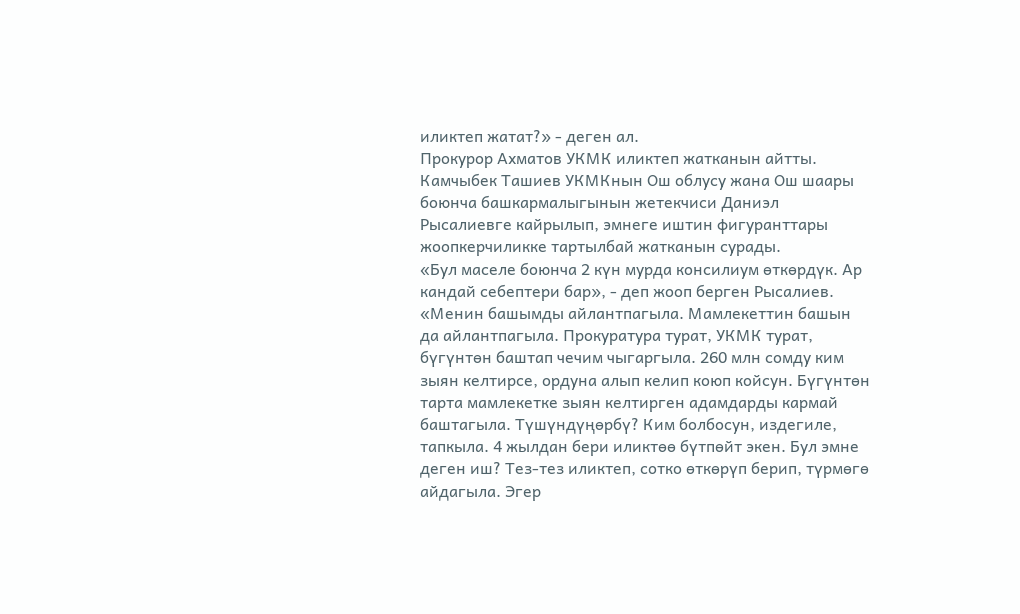иликтеп жатат?» - деген ал.
Прокурор Ахматов УКМК иликтеп жатканын айтты.
Камчыбек Ташиев УКМКнын Ош облусу жана Ош шаары боюнча башкармалыгынын жетекчиси Даниэл Рысалиевге кайрылып, эмнеге иштин фигуранттары жоопкерчиликке тартылбай жатканын сурады.
«Бул маселе боюнча 2 күн мурда консилиум өткөрдүк. Ар кандай себептери бар», - деп жооп берген Рысалиев.
«Менин башымды айлантпагыла. Мамлекеттин башын да айлантпагыла. Прокуратура турат, УКМК турат, бүгүнтөн баштап чечим чыгаргыла. 260 млн сомду ким зыян келтирсе, ордуна алып келип коюп койсун. Бүгүнтөн тарта мамлекетке зыян келтирген адамдарды кармай баштагыла. Түшүндүңөрбү? Ким болбосун, издегиле, тапкыла. 4 жылдан бери иликтөө бүтпөйт экен. Бул эмне деген иш? Тез-тез иликтеп, сотко өткөрүп берип, түрмөгө айдагыла. Эгер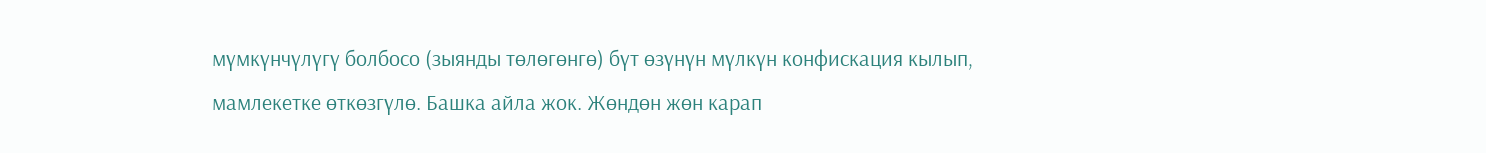мүмкүнчүлүгү болбосо (зыянды төлөгөнгө) бүт өзүнүн мүлкүн конфискация кылып, мамлекетке өткөзгүлө. Башка айла жок. Жөндөн жөн карап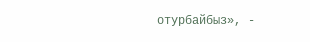отурбайбыз», -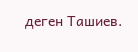деген Ташиев.